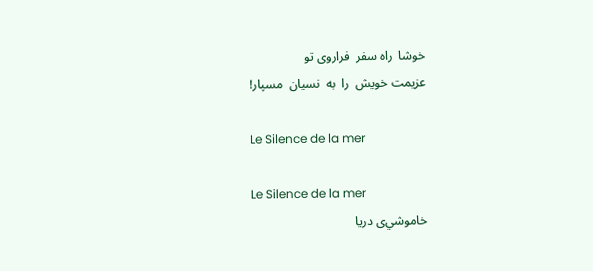خوشا  راه سفر  فراروی تو
عزيمت خويش  را  به  نسيان  مسپار!

Le Silence de la mer

Le Silence de la mer
خاموشي‌ی دریا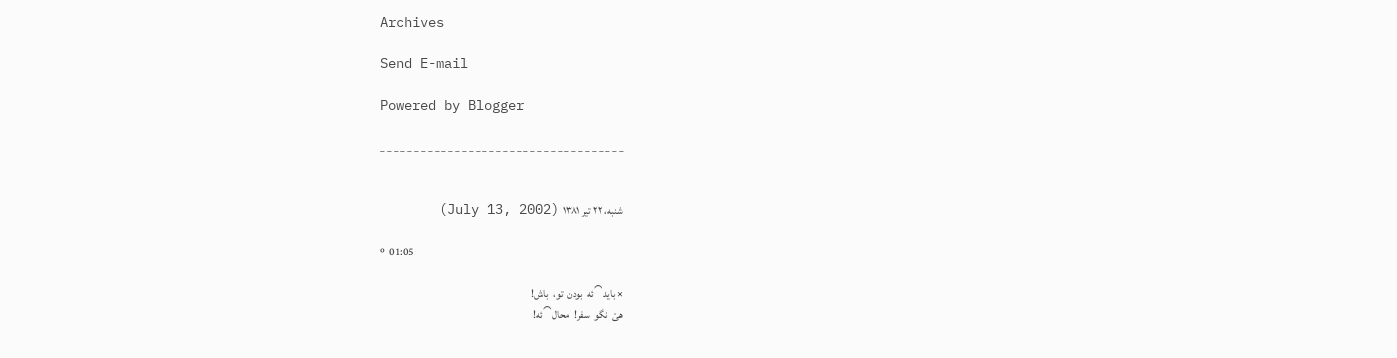Archives

Send E-mail

Powered by Blogger

_ _ _ _ _ _ _ _ _ _ _ _ _ _ _ _ _ _ _ _ _ _ _ _ _ _ _ _ _ _ _ _ _ _ _ _


شنبه، ۲۲ تير ۱۳۸۱  (July 13, 2002)

º  01:05

× بايد⁀ئه  بودن  تو،  باش!
هیْ  نگو  سفر!  محال⁀ئه!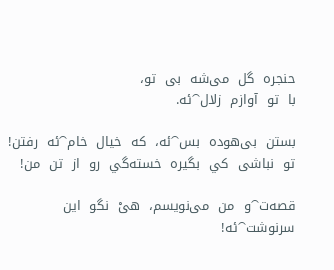حنجره  گل  می‌شه  بی  تو،
با  تو  آوازم  زلال⁀ئه.

بستن  بی‌هوده  بس⁀ئه،  که  خيال  خام⁀ئه  رفتن!
تو  نباشی  کي  بگيره  خسته‌گي  رو  از  تن  من!

قصه‌ت⁀و  من  می‌نويسم،  هیْ  نگو  اين  سرنوشت⁀ئه!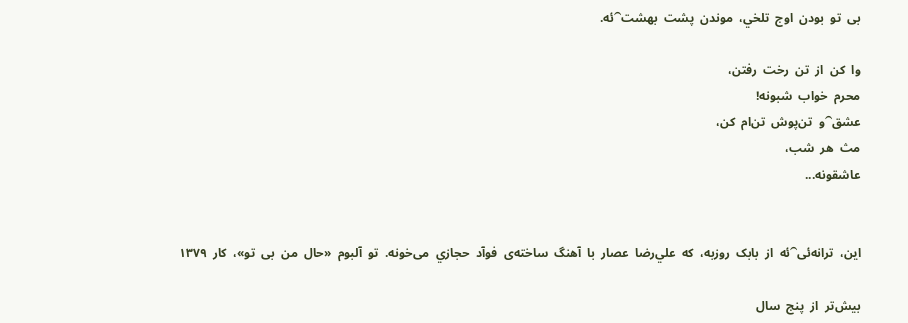بی  تو  بودن  اوج  تلخي،  موندن  پشت  بهشت⁀ئه.

وا  کن  از  تن  رخت  رفتن،
محرم  خواب  شبونه!
عشق⁀و  تن‌پوش  تن‌ام  کن،
مث  هر  شب،
عاشقونه...


اين،  ترانه‌ئی⁀ئه  از  بابک  روزبه،  که  علي‌رضا  عصار  با  آهنگ  ساخته‌ی  فوآد  حجازي  می‌خونه.  تو  آلبوم  «حال  من  بی  تو»،  کار  ۱۳۷۹

بيش‌تر  از  پنج  سال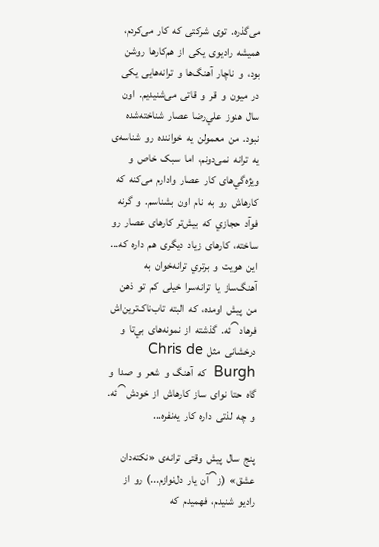می‌گذره.  توی  شرکتی  که  کار  می‌کردم،  هميشه  راديوی  يکی  از  هم‌کارها  روشن  بود،  و  ناچار  آهنگ‌ها  و  ترانه‌هايی  يکی  در  ميون  و  قر  و  قاتی  می‌شنيديم.  اون  سال  هنوز  علي‌رضا  عصار  شناخته‌شده  نبود.  من  معمولن  يه  خواننده  رو  شناسه‌ی  يه  ترانه  نمی‌دونم،  اما  سبک  خاص  و  ويژه‌گي‌های  کار  عصار  وادارم  می‌کنه  که  کارهاش  رو  به  نام  اون  بشناسم.  و  گرنه  فوآد  حجازي  که  بيش‌تر  کارهای  عصار  رو  ساخته،  کارهای  زياد  ديگری  هم  داره  که...  اين  هويت  و  برتري  ترانه‌خوان  به  آهنگ‌ساز  يا  ترانه‌سرا  خيلی  کم  تو  ذهن  من  پيش  اومده،  که  البته  تاب‌ناک‌ترين‌اش  فرهاد⁀ئه.  گذشته  از  نمونه‌های  بي‌تا  و  درخشانی  مثل  Chris de Burgh  که  آهنگ  و  شعر  و  صدا  و  گاه  حتا  نوای  ساز  کارهاش  از  خودش⁀ئه.  و  چه  لذتی  داره  کار  يه‌نفره...

پنج  سال  پيش  وقتی  ترانه‌ی  «نکته‌دان  عشق»  (ز⁀آن  يار  دل‌نوازم...)  رو  از  راديو  شنيدم،  فهميدم  که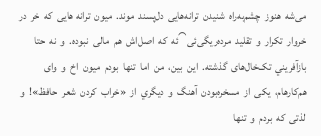می‌شه  هنوز  چشم‌به‌راه  شنيدن  ترانه‌هايی  دل‌پسند  موند.  ميون  ترانه هايی  که  خر  در  خروار  تکرار  و  تقليد  مرده‌ريگی‌ئی⁀ئه  که  اصل‌اش  هم  مالی  نبوده.  و  نه  حتا  بازآفريني  تک‌خال‌های  گذشته.  اين  بين،  من  اما  تنها  بودم  ميون  اخ  و  وای  هم‌کارهام،  يکی  از  مسخره‌بودن  آهنگ  و  ديگري  از  «خراب  کردن  شعر  حافظ»!  و  لذتی  که  بردم  و  تنها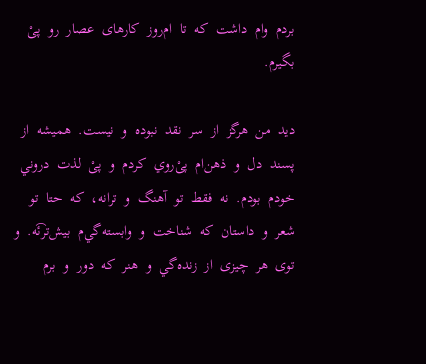بردم  وام  داشت  که  تا  ام‌روز  کارهای  عصار  رو  پیْ  بگيرم.

ديد  من  هرگز  از  سر  نقد  نبوده  و  نيست.  هميشه  از  پسند  دل  و  ذهن‌ام  پیْ‌روي  کردم  و  پیْ  لذت  دروني  خودم  بودم.  نه  فقط  تو  آهنگ  و  ترانه،  که  حتا  تو  شعر  و  داستان  که  شناخت  و  وابسته‌گي‌م  بيش‌تر⁀ئه.  و  توی  هر  چيزی  از  زنده‌گي  و  هنر  که  دور  و  برم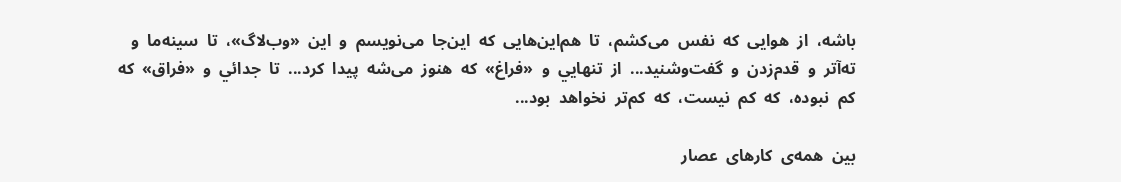باشه،  از  هوايی  که  نفس  می‌کشم،  تا  هم‌اين‌هايی  که  اين‌جا  می‌نويسم  و  اين  «وب‌لاگ»،  تا  سينه‌ما  و  ته‌آتر  و  قدم‌زدن  و  گفت‌وشنيد...  از  تنهايي  و  «فراغ»  که  هنوز  می‌شه  پيدا  کرد...  تا  جدائي  و  «فراق»  که  کم  نبوده،  که  کم  نيست،  که  کم‌تر  نخواهد  بود...

بين  همه‌ی  کارهای  عصار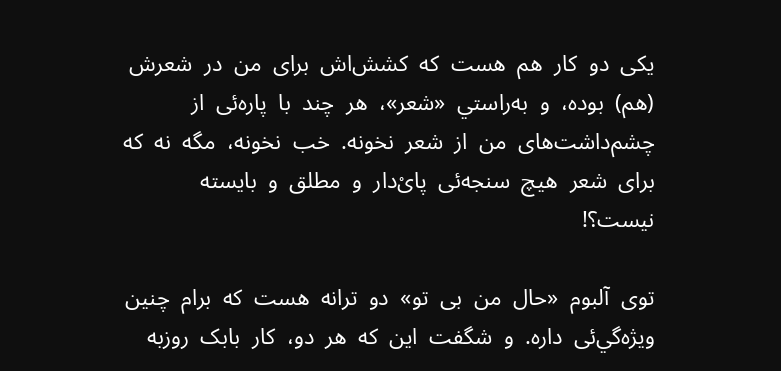يکی  دو  کار  هم  هست  که  کشش‌اش  برای  من  در  شعرش  (هم)  بوده،  و  به‌راستي  «شعر»،  هر  چند  با  پاره‌ئی  از  چشم‌داشت‌های  من  از  شعر  نخونه.  خب  نخونه،  مگه  نه  که  برای  شعر  هيچ  سنجه‌ئی  پایْ‌دار  و  مطلق  و  بايسته  نيست؟!

توی  آلبوم  «حال  من  بی  تو»  دو  ترانه  هست  که  برام  چنين  ويژه‌گي‌ئی  داره.  و  شگفت  اين  که  هر  دو،  کار  بابک  روزبه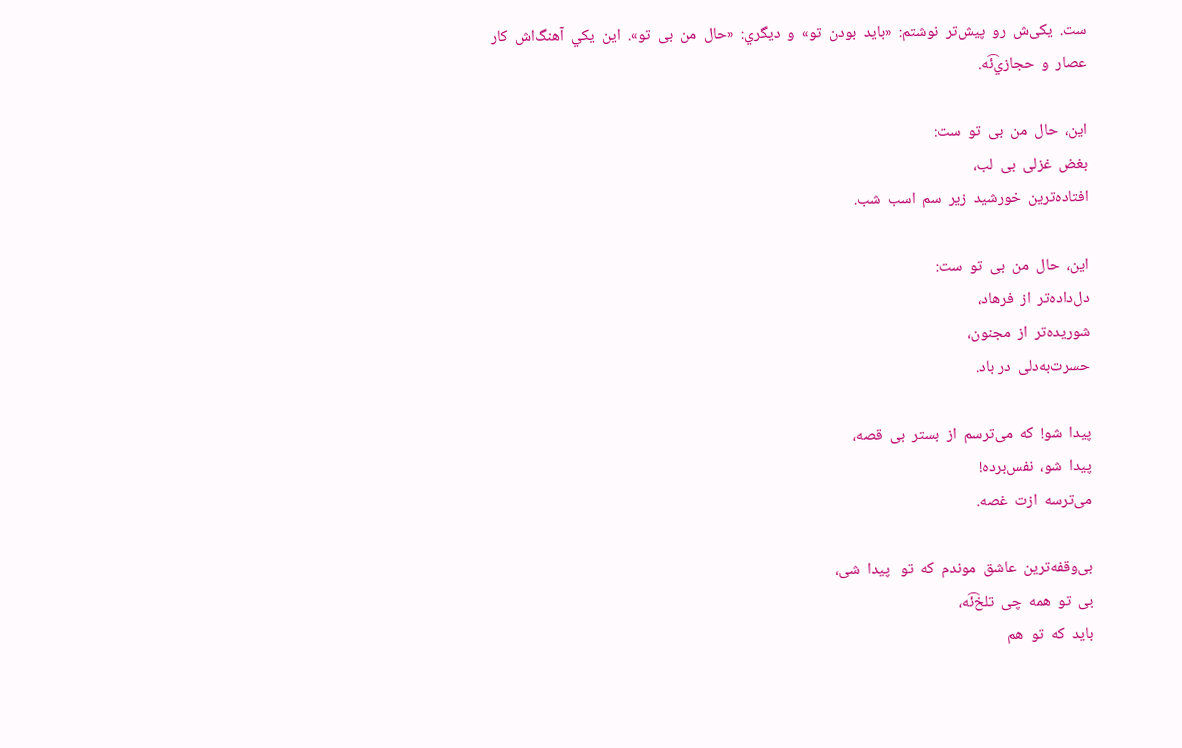ست.  يکی‌ش  رو  پيش‌تر  نوشتم:  «بايد  بودن  تو»  و  ديگري:  «حال  من  بی  تو».  اين  يکي  آهنگ‌اش  کار  عصار  و  حجازي⁀ئه.

اين،  حال  من  بی  تو  ست:
بغض  غزلی  بی  لب،
افتاده‌ترين  خورشيد  زير  سم  اسب  شب.

اين،  حال  من  بی  تو  ست:
دل‌داده‌تر  از  فرهاد،
شوريده‌تر  از  مجنون،
حسرت‌به‌دلی  در باد.

پيدا  شو!  که  می‌ترسم  از  بستر  بی  قصه،
پيدا  شو،  نفس‌برده!
می‌ترسه  ازت  غصه.

بی‌وقفه‌ترين  عاشق  موندم  که  تو   پيدا  شی،
بی  تو  همه  چی  تلخ⁀ئه،
بايد  که  تو  هم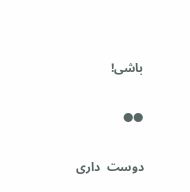باشی!

●●

دوست  داری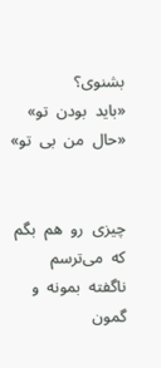بشنوی؟
«بايد  بودن  تو»
«حال  من  بی  تو»


چيزی  رو  هم  بگم  که  می‌ترسم  ناگفته  بمونه  و  گمون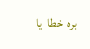بره  خطا  يا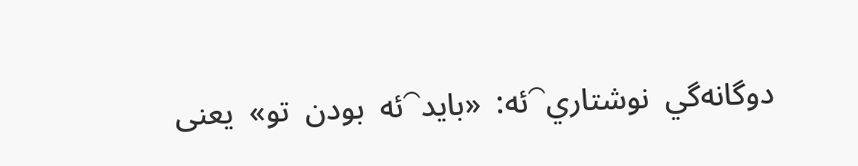دو‌گانه‌گي  نوشتاري⁀ئه:  «بايد⁀ئه  بودن  تو»  يعنی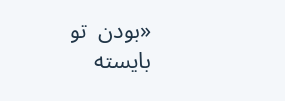«بودن  تو  بايسته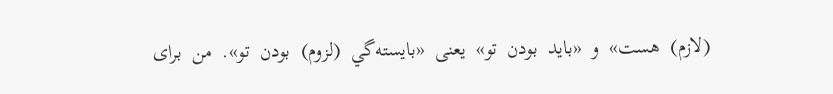(لازم)  هست»  و  «بايد  بودن  تو»  يعنی  «بايسته‌گي  (لزوم)  بودن  تو».  من  برای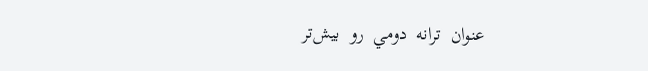عنوان  ترانه  دومي  رو  بيش‌تر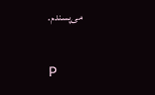می‌پسندم.

P